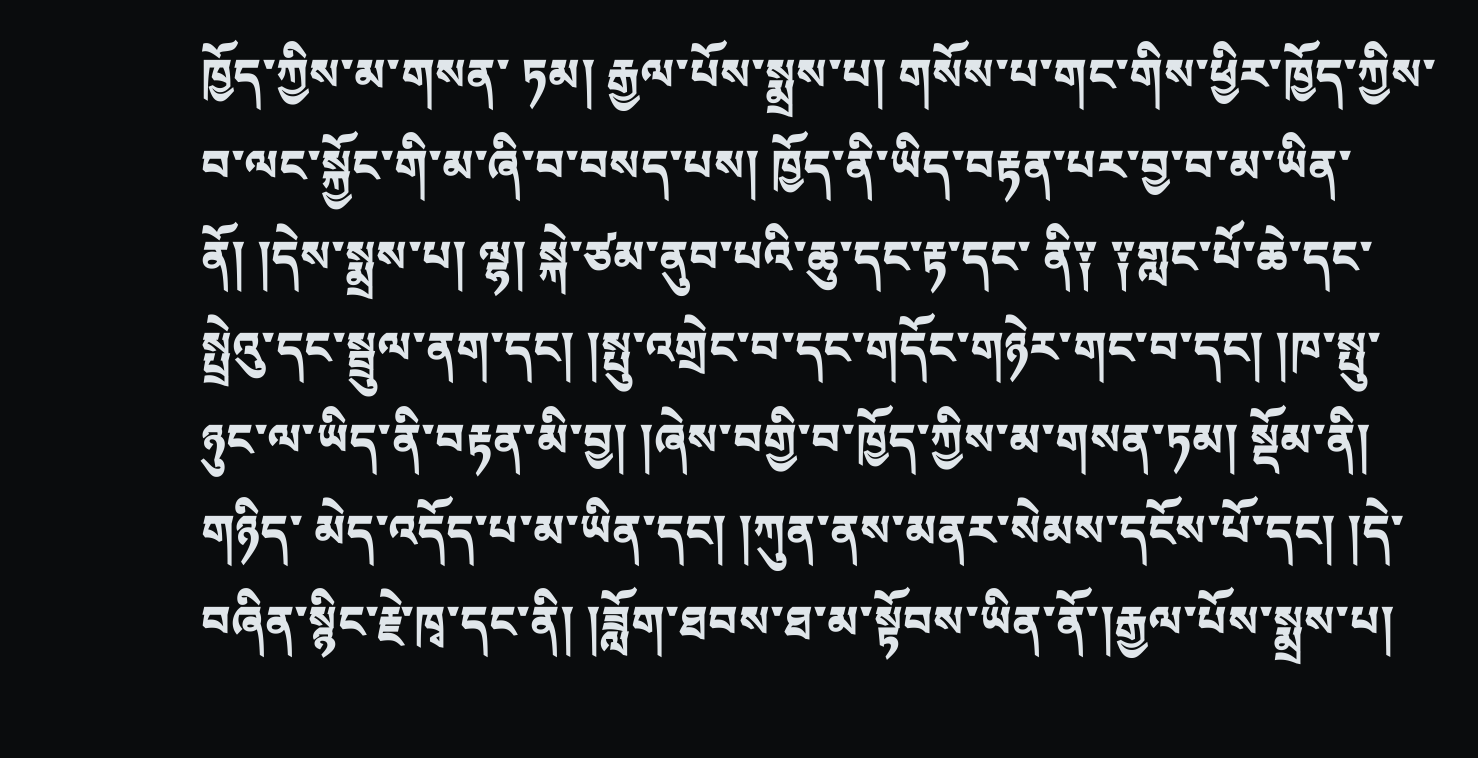ཁྱོད་ཀྱིས་མ་གསན་ ཏམ། རྒྱལ་པོས་སྨྲས་པ། གསོས་པ་གང་གིས་ཕྱིར་ཁྱོད་ཀྱིས་བ་ལང་སྐྱོང་གི་མ་ཞི་བ་བསད་པས། ཁྱོད་ནི་ཡིད་བརྟན་པར་བྱ་བ་མ་ཡིན་ནོ། །དེས་སྨྲས་པ། ལྷ། སྐེ་ཙམ་ནུབ་པའི་ཆུ་དང་རྟ་དང་ ནི༑ ༑གླང་པོ་ཆེ་དང་སྤྲེའུ་དང་སྦྲུལ་ནག་དང། །སྤུ་འགྲེང་བ་དང་གདོང་གཉེར་གང་བ་དང། །ཁ་སྤུ་ཉུང་ལ་ཡིད་ནི་བརྟན་མི་བྱ། །ཞེས་བགྱི་བ་ཁྱོད་ཀྱིས་མ་གསན་ཏམ། སྡོམ་ནི། གཉིད་ མེད་འདོད་པ་མ་ཡིན་དང། །ཀུན་ནས་མནར་སེམས་དངོས་པོ་དང། །དེ་བཞིན་སྙིང་རྗེ་ཁྭ་དང་ནི། །ཟློག་ཐབས་ཐ་མ་སྟོབས་ཡིན་ནོ་།རྒྱལ་པོས་སྨྲས་པ།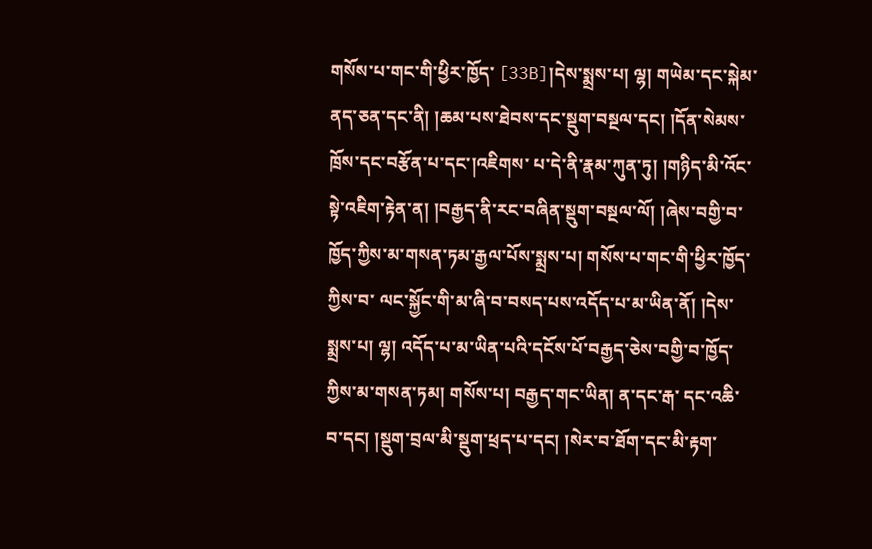གསོས་པ་གང་གི་ཕྱིར་ཁྱོད་ [33B]།དེས་སྨྲས་པ། ལྷ། གཡེམ་དང་སྐེམ་ནད་ཅན་དང་ནི། །ཆམ་པས་ཐེབས་དང་སྡུག་བསྔལ་དང། །དོན་སེམས་ཁྲོས་དང་བརྩོན་པ་དང་།འཇིགས་ པ་དེ་ནི་རྣམ་ཀུན་ཏུ། །གཉིད་མི་འོང་སྟེ་འཇིག་རྟེན་ན། །བརྒྱད་ནི་རང་བཞིན་སྡུག་བསྔལ་ལོ། །ཞེས་བགྱི་བ་ཁྱོད་ཀྱིས་མ་གསན་ཏམ་རྒྱལ་པོས་སྨྲས་པ། གསོས་པ་གང་གི་ཕྱིར་ཁྱོད་ཀྱིས་བ་ ལང་སྐྱོང་གི་མ་ཞི་བ་བསད་པས་འདོད་པ་མ་ཡིན་ནོ། །དེས་སྨྲས་པ། ལྷ། འདོད་པ་མ་ཡིན་པའི་དངོས་པོ་བརྒྱད་ཅེས་བགྱི་བ་ཁྱོད་ཀྱིས་མ་གསན་ཏམ། གསོས་པ། བརྒྱད་གང་ཡིན། ན་དང་རྒ་ དང་འཆི་བ་དང། །སྡུག་བྲལ་མི་སྡུག་ཕྲད་པ་དང། །སེར་བ་ཐོག་དང་མི་རྟག་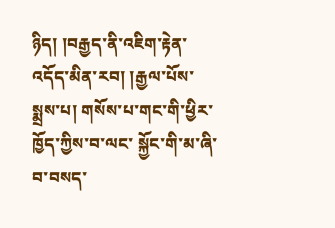ཉིད། །བརྒྱད་ནི་འཇིག་རྟེན་འདོད་མིན་རབ། །རྒྱལ་པོས་སྨྲས་པ། གསོས་པ་གང་གི་ཕྱིར་ཁྱོད་ཀྱིས་བ་ལང་ སྐྱོང་གི་མ་ཞི་བ་བསད་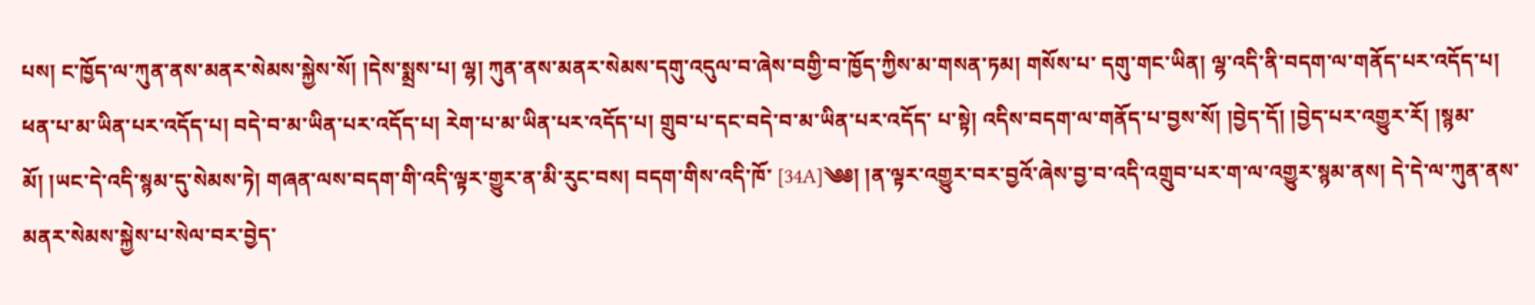པས། ང་ཁྱོད་ལ་ཀུན་ནས་མནར་སེམས་སྐྱེས་སོ། །དེས་སྨྲས་པ། ལྷ། ཀུན་ནས་མནར་སེམས་དགུ་འདུལ་བ་ཞེས་བགྱི་བ་ཁྱོད་ཀྱིས་མ་གསན་ཏམ། གསོས་པ་ དགུ་གང་ཡིན། ལྷ་འདི་ནི་བདག་ལ་གནོད་པར་འདོད་པ། ཕན་པ་མ་ཡིན་པར་འདོད་པ། བདེ་བ་མ་ཡིན་པར་འདོད་པ། རེག་པ་མ་ཡིན་པར་འདོད་པ། གྲུབ་པ་དང་བདེ་བ་མ་ཡིན་པར་འདོད་ པ་སྟེ། འདིས་བདག་ལ་གནོད་པ་བྱས་སོ། །བྱེད་དོ། །བྱེད་པར་འགྱུར་རོ། །སྙམ་མོ། །ཡང་དེ་འདི་སྙམ་དུ་སེམས་ཏེ། གཞན་ལས་བདག་གི་འདི་ལྟར་གྱུར་ན་མི་རུང་བས། བདག་གིས་འདི་ཁོ་ [34A]༄༅། །ན་ལྟར་འགྱུར་བར་བྱའོ་ཞེས་བྱ་བ་འདི་འགྲུབ་པར་ག་ལ་འགྱུར་སྙམ་ནས། དེ་དེ་ལ་ཀུན་ནས་མནར་སེམས་སྐྱེས་པ་སེལ་བར་བྱེད་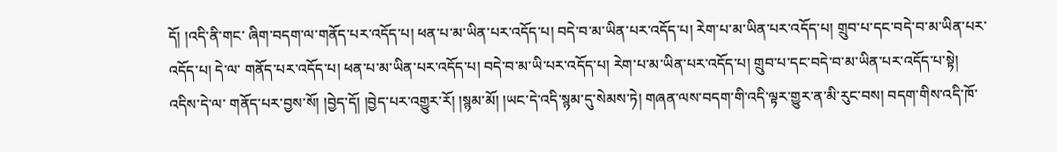དོ། །འདི་ནི་གང་ ཞིག་བདག་ལ་གནོད་པར་འདོད་པ། ཕན་པ་མ་ཡིན་པར་འདོད་པ། བདེ་བ་མ་ཡིན་པར་འདོད་པ། རེག་པ་མ་ཡིན་པར་འདོད་པ། གྲུབ་པ་དང་བདེ་བ་མ་ཡིན་པར་འདོད་པ། དེ་ལ་ གནོད་པར་འདོད་པ། ཕན་པ་མ་ཡིན་པར་འདོད་པ། བདེ་བ་མ་ཡི་པར་འདོད་པ། རེག་པ་མ་ཡིན་པར་འདོད་པ། གྲུབ་པ་དང་བདེ་བ་མ་ཡིན་པར་འདོད་པ་སྟེ། འདིས་དེ་ལ་ གནོད་པར་བྱས་སོ། །བྱེད་དོ། །བྱེད་པར་འགྱུར་རོ། །སྙམ་མོ། །ཡང་དེ་འདི་སྙམ་དུ་སེམས་ཏེ། གཞན་ལས་བདག་གི་འདི་ལྟར་གྱུར་ན་མི་རུང་བས། བདག་གིས་འདི་ཁོ་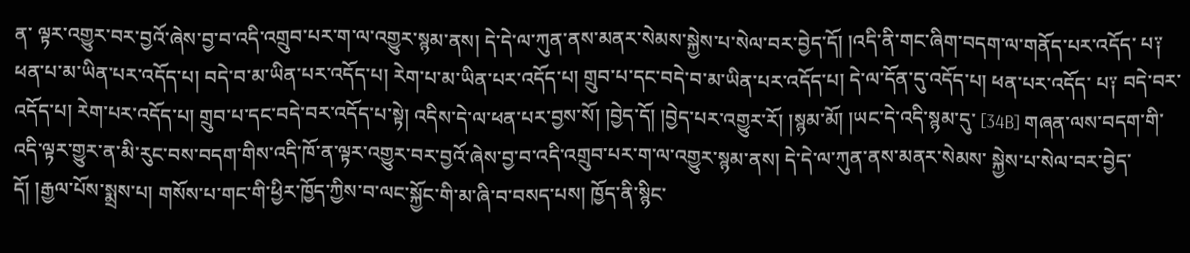ན་ ལྟར་འགྱུར་བར་བྱའོ་ཞེས་བྱ་བ་འདི་འགྲུབ་པར་ག་ལ་འགྱུར་སྙམ་ནས། དེ་དེ་ལ་ཀུན་ནས་མནར་སེམས་སྐྱེས་པ་སེལ་བར་བྱེད་དོ། །འདི་ནི་གང་ཞིག་བདག་ལ་གནོད་པར་འདོད་ པ༑ ཕན་པ་མ་ཡིན་པར་འདོད་པ། བདེ་བ་མ་ཡིན་པར་འདོད་པ། རེག་པ་མ་ཡིན་པར་འདོད་པ། གྲུབ་པ་དང་བདེ་བ་མ་ཡིན་པར་འདོད་པ། དེ་ལ་དོན་དུ་འདོད་པ། ཕན་པར་འདོད་ པ༑ བདེ་བར་འདོད་པ། རེག་པར་འདོད་པ། གྲུབ་པ་དང་བདེ་བར་འདོད་པ་སྟེ། འདིས་དེ་ལ་ཕན་པར་བྱས་སོ། །བྱེད་དོ། །བྱེད་པར་འགྱུར་རོ། །སྙམ་མོ། །ཡང་དེ་འདི་སྙམ་དུ་ [34B] གཞན་ལས་བདག་གི་འདི་ལྟར་གྱུར་ན་མི་རུང་བས་བདག་གིས་འདི་ཁོ་ན་ལྟར་འགྱུར་བར་བྱའོ་ཞེས་བྱ་བ་འདི་འགྲུབ་པར་ག་ལ་འགྱུར་སྙམ་ནས། དེ་དེ་ལ་ཀུན་ནས་མནར་སེམས་ སྐྱེས་པ་སེལ་བར་བྱེད་དོ། །རྒྱལ་པོས་སྨྲས་པ། གསོས་པ་གང་གི་ཕྱིར་ཁྱོད་ཀྱིས་བ་ལང་སྐྱོང་གི་མ་ཞི་བ་བསད་པས། ཁྱོད་ནི་སྙིང་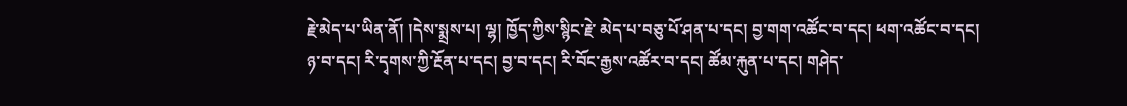རྗེ་མེད་པ་ཡིན་ནོ། །དེས་སྨྲས་པ། ལྷ། ཁྱོད་ཀྱིས་སྙིང་རྗེ་ མེད་པ་བཅུ་པོ་ཤན་པ་དང། བྱ་གག་འཚོང་བ་དང། ཕག་འཚོང་བ་དང། ཉ་བ་དང། རི་དྭགས་ཀྱི་རྔོན་པ་དང། བྱ་བ་དང། རི་བོང་རྒྱས་འཚོར་བ་དང། ཚོམ་རྐུན་པ་དང། གཤེད་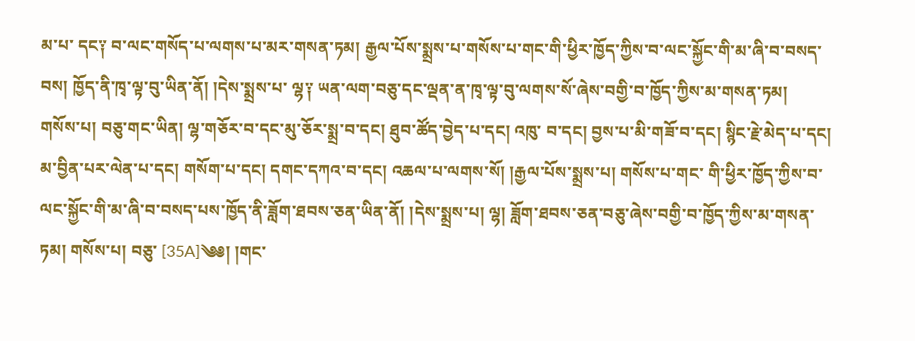མ་པ་ དང༑ བ་ལང་གསོད་པ་ལགས་པ་མར་གསན་ཏམ། རྒྱལ་པོས་སྨྲས་པ་གསོས་པ་གང་གི་ཕྱིར་ཁྱོད་ཀྱིས་བ་ལང་སྐྱོང་གི་མ་ཞི་བ་བསད་བས། ཁྱོད་ནི་ཁྭ་ལྟ་བུ་ཡིན་ནོ། །དེས་སྨྲས་པ་ ལྷ༑ ཡན་ལག་བཅུ་དང་ལྡན་ན་ཁྭ་ལྟ་བུ་ལགས་སོ་ཞེས་བགྱི་བ་ཁྱོད་ཀྱིས་མ་གསན་ཏམ། གསོས་པ། བཅུ་གང་ཡིན། ལྷ་གཅོར་བ་དང་མུ་ཅོར་སྨྲ་བ་དང། ཐུབ་ཚོད་བྱེད་པ་དང། འཁུ་ བ་དང། བྱས་པ་མི་གཟོ་བ་དང། སྙིང་རྗེ་མེད་པ་དང། མ་བྱིན་པར་ལེན་པ་དང། གསོག་པ་དང། དགང་དཀའ་བ་དང། འཆལ་པ་ལགས་སོ། །རྒྱལ་པོས་སྨྲས་པ། གསོས་པ་གང་ གི་ཕྱིར་ཁྱོད་ཀྱིས་བ་ལང་སྐྱོང་གི་མ་ཞི་བ་བསད་པས་ཁྱོད་ནི་ཟློག་ཐབས་ཅན་ཡིན་ནོ། །དེས་སྨྲས་པ། ལྷ། ཟློག་ཐབས་ཅན་བཅུ་ཞེས་བགྱི་བ་ཁྱོད་ཀྱིས་མ་གསན་ཏམ། གསོས་པ། བཅུ་ [35A]༄༅། །གང་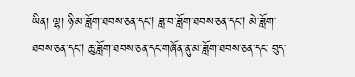ཡིན། ལྷ། ཉི་མ་ཟློག་ཐབས་ཅན་དང། ཟླ་བ་ཟློག་ཐབས་ཅན་དང། མེ་ཟློག་ཐབས་ཅན་དང། ཆུ་ཟློག་ཐབས་ཅན་དང་གཞོན་ནུ་མ་ཟློག་ཐབས་ཅན་དང་ བུད་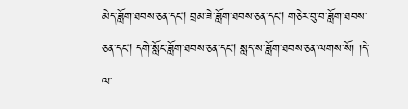མེད་ཟློག་ཐབས་ཅན་དང། བྲམ་ཟེ་ཟློག་ཐབས་ཅན་དང། གཅེར་བུ་བ་ཟློག་ཐབས་ཅན་དང། དགེ་སློང་ཟློག་ཐབས་ཅན་དང། སླད་ས་ཟློག་ཐབས་ཅན་ལགས་སོ། །དེ་ལ་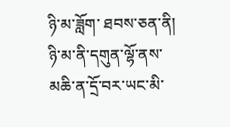ཉི་མ་ཟློག་ ཐབས་ཅན་ནི། ཉི་མ་ནི་དགུན་ལྷོ་ནས་མཆི་ན་དྲོ་བར་ཡང་མི་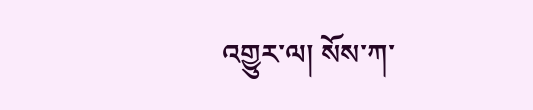འགྱུར་ལ། སོས་ཀ་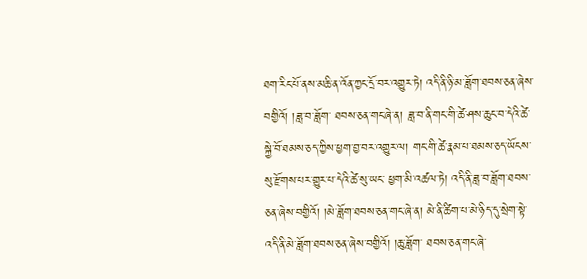ཐག་རིང་པོ་ནས་མཆི་ན་འོན་ཀྱང་དྲོ་བར་འགྱུར་ཏེ། འདི་ནི་ཉི་མ་ཟློག་ཐབས་ཅན་ཞེས་བགྱིའོ། །ཟླ་བ་ཟློག་ ཐབས་ཅན་གང་ཞེ་ན། ཟླ་བ་ནི་གང་གི་ཚེ་ཤས་ཆུང་བ་དེའི་ཚེ་སྐྱེ་བོ་ཐམས་ཅད་ཀྱིས་ཕྱག་བྱ་བར་འགྱུར་ལ། གང་གི་ཚེ་རྣམ་པ་ཐམས་ཅད་ཡོངས་སུ་རྫོགས་པར་གྱུར་པ་དེའི་ཚེ་སུ་ཡང་ ཕྱག་མི་འཚལ་ཏེ། འདི་ནི་ཟླ་བ་ཟློག་ཐབས་ཅན་ཞེས་བགྱིའོ། །མེ་ཟློག་ཐབས་ཅན་གང་ཞེ་ན། མེ་ནི་ཚིག་པ་མེ་ཉིད་དུ་སྲེག་སྟེ་འདི་ནི་མེ་ཟློག་ཐབས་ཅན་ཞེས་བགྱིའོ། །ཆུ་ཟློག་ ཐབས་ཅན་གང་ཞེ་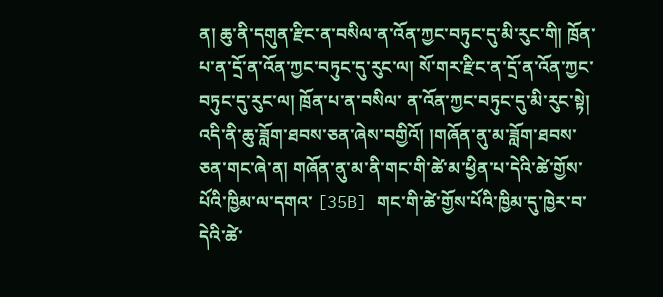ན། ཆུ་ནི་དགུན་རྫིང་ན་བསིལ་ན་འོན་ཀྱང་བཏུང་དུ་མི་རུང་གི། ཁྲོན་པ་ན་དྲོ་ན་འོན་ཀྱང་བཏུང་དུ་རུང་ལ། སོ་གར་རྫིང་ན་དྲོ་ན་འོན་ཀྱང་བཏུང་དུ་རུང་ལ། ཁྲོན་པ་ན་བསིལ་ ན་འོན་ཀྱང་བཏུང་དུ་མི་རུང་སྟེ། འདི་ནི་ཆུ་ཟློག་ཐབས་ཅན་ཞེས་བགྱིའོ། །གཞོན་ནུ་མ་ཟློག་ཐབས་ཅན་གང་ཞེ་ན། གཞོན་ནུ་མ་ནི་གང་གི་ཚེ་མ་ཕྱིན་པ་དེའི་ཚེ་གྱོས་པོའི་ཁྱིམ་ལ་དགའ་ [35B] གང་གི་ཚེ་གྱོས་པོའི་ཁྱིམ་དུ་ཁྱེར་བ་དེའི་ཚེ་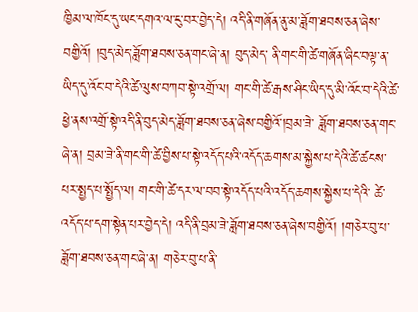ཁྱིམ་ལ་ཁོང་དུ་ཡང་དགའ་ལ་ངུ་བར་བྱེད་དེ། འདི་ནི་གཞོན་ནུ་མ་ཟློག་ཐབས་ཅན་ཞེས་བགྱིའོ། །བུད་མེད་ཟློག་ཐབས་ཅན་གང་ཞེ་ན། བུད་མེད་ ནི་གང་གི་ཚེ་གཞོན་ཞིང་བལྟ་ན་ཡིད་དུ་འོང་བ་དེའི་ཚེ་ལུས་བཀབ་སྟེ་འགྲོ་ལ། གང་གི་ཚེ་རྒས་ཤིང་ཡིད་དུ་མི་འོང་བ་དེའི་ཚེ་ཕྱེ་ནས་འགྲོ་སྟེ་འདི་ནི་བུད་མེད་ཟློག་ཐབས་ཅན་ཞེས་བགྱིའོ་།བྲམ་ཟེ་ ཟློག་ཐབས་ཅན་གང་ཞེ་ན། བྲམ་ཟེ་ནི་གང་གི་ཚེ་བྱིས་པ་སྟེ་འདོད་པའི་འདོད་ཆགས་མ་སྐྱེས་པ་དེའི་ཚེ་ཚངས་པར་སྤྱད་པ་སྤྱོད་ལ། གང་གི་ཚེ་དར་ལ་བབ་སྟེ་འདོད་པའི་འདོད་ཆགས་སྐྱེས་པ་དེའི་ ཚེ་འདོད་པ་དག་སྟེན་པར་བྱེད་དེ། འདི་ནི་བྲམ་ཟེ་ཟློག་ཐབས་ཅན་ཞེས་བགྱིའོ། །གཅེར་བུ་པ་ཟློག་ཐབས་ཅན་གང་ཞེ་ན། གཅེར་བུ་པ་ནི་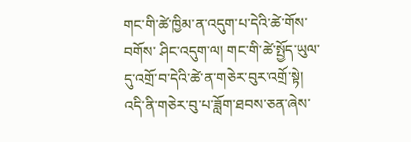གང་གི་ཚེ་ཁྱིམ་ན་འདུག་པ་དེའི་ཚེ་གོས་བགོས་ ཤིང་འདུག་ལ། གང་གི་ཚེ་སྤྱོད་ཡུལ་དུ་འགྲོ་བ་དེའི་ཚེ་ན་གཅེར་བུར་འགྲོ་སྟེ། འདི་ནི་གཅེར་བུ་པ་ཟློག་ཐབས་ཅན་ཞེས་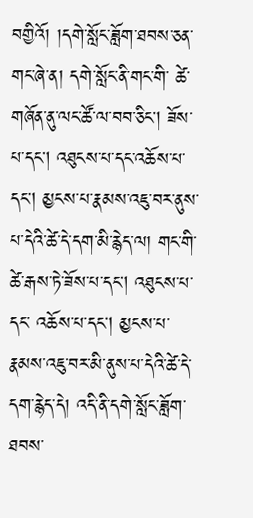བགྱིའོ། །དགེ་སློང་ཟློག་ཐབས་ཅན་གང་ཞེ་ན། དགེ་སློང་ནི་གང་གི་ ཚེ་གཞོན་ནུ་ལང་ཚོ་ལ་བབ་ཅིང། ཟོས་པ་དང། འཐུངས་པ་དང་འཆོས་པ་དང། མྱངས་པ་རྣམས་འཇུ་བར་ནུས་པ་དེའི་ཚེ་དེ་དག་མི་རྙེད་ལ། གང་གི་ཚེ་རྒས་ཏེ་ཟོས་པ་དང། འཐུངས་པ་དང་ འཆོས་པ་དང། མྱངས་པ་རྣམས་འཇུ་བར་མི་ནུས་པ་དེའི་ཚེ་དེ་དག་རྙེད་དེ། འདི་ནི་དགེ་སློང་ཟློག་ཐབས་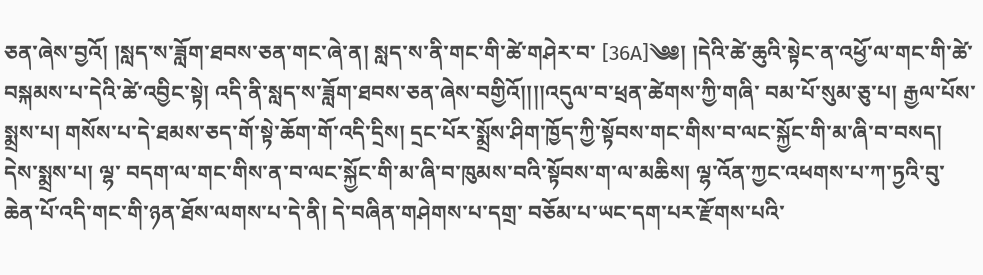ཅན་ཞེས་བྱའོ། །སླད་ས་ཟློག་ཐབས་ཅན་གང་ཞེ་ན། སླད་ས་ནི་གང་གི་ཚེ་གཤེར་བ་ [36A]༄༅། །དེའི་ཚེ་ཆུའི་སྟེང་ན་འཕྱོ་ལ་གང་གི་ཚེ་བསྐམས་པ་དེའི་ཚེ་འབྱིང་སྟེ། འདི་ནི་སླད་ས་ཟློག་ཐབས་ཅན་ཞེས་བགྱིའོ།།།།འདུལ་བ་ཕྲན་ཚེགས་ཀྱི་གཞི་ བམ་པོ་སུམ་ཅུ་པ། རྒྱལ་པོས་སྨྲས་པ། གསོས་པ་དེ་ཐམས་ཅད་གོ་སྟེ་ཆོག་གོ་འདི་དྲིས། དྲང་པོར་སྨྲོས་ཤིག་ཁྱོད་ཀྱི་སྟོབས་གང་གིས་བ་ལང་སྐྱོང་གི་མ་ཞི་བ་བསད། དེས་སྨྲས་པ། ལྷ་ བདག་ལ་གང་གིས་ན་བ་ལང་སྐྱོང་གི་མ་ཞི་བ་ཁུམས་བའི་སྟོབས་ག་ལ་མཆིས། ལྷ་འོན་ཀྱང་འཕགས་པ་ཀ་ཏྱའི་བུ་ཆེན་པོ་འདི་གང་གི་ཉན་ཐོས་ལགས་པ་དེ་ནི། དེ་བཞིན་གཤེགས་པ་དགྲ་ བཅོམ་པ་ཡང་དག་པར་རྫོགས་པའི་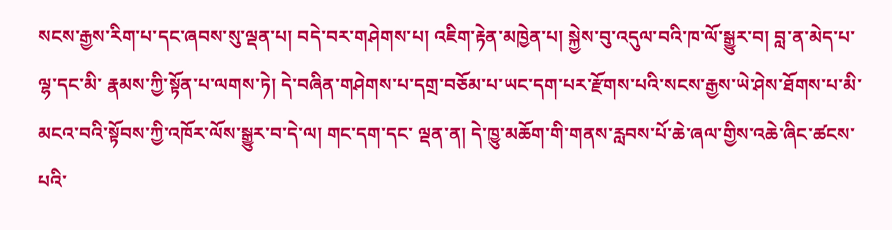སངས་རྒྱས་རིག་པ་དང་ཞབས་སུ་ལྡན་པ། བདེ་བར་གཤེགས་པ། འཇིག་རྟེན་མཁྱེན་པ། སྐྱེས་བུ་འདུལ་བའི་ཁ་ལོ་སྒྱུར་བ། བླ་ན་མེད་པ་ལྷ་དང་མི་ རྣམས་ཀྱི་སྟོན་པ་ལགས་ཏེ། དེ་བཞིན་གཤེགས་པ་དགྲ་བཅོམ་པ་ཡང་དག་པར་རྫོགས་པའི་སངས་རྒྱས་ཡེ་ཤེས་ཐོགས་པ་མི་མངའ་བའི་སྟོབས་ཀྱི་འཁོར་ལོས་སྒྱུར་བ་དེ་ལ། གང་དག་དང་ ལྡན་ན། དེ་ཁྱུ་མཆོག་གི་གནས་རླབས་པོ་ཆེ་ཞལ་གྱིས་འཆེ་ཞིང་ཚངས་པའི་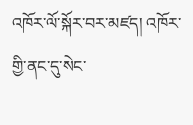འཁོར་ལོ་སྐོར་བར་མཛད། འཁོར་གྱི་ནང་དུ་སེང་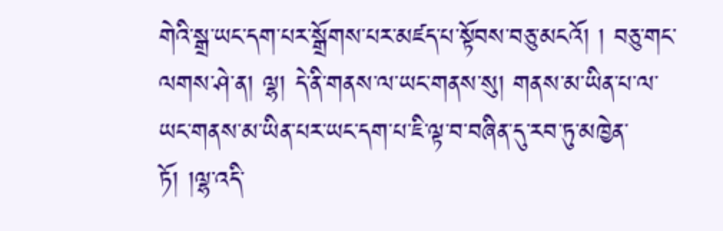གེའི་སྒྲ་ཡང་དག་པར་སྒྲོགས་པར་མཛད་པ་སྟོབས་བཅུ་མངའོ། ། བཅུ་གང་ལགས་ཤེ་ན། ལྷ། དེ་ནི་གནས་ལ་ཡང་གནས་སུ། གནས་མ་ཡིན་པ་ལ་ཡང་གནས་མ་ཡིན་པར་ཡང་དག་པ་ཇི་ལྟ་བ་བཞིན་དུ་རབ་ཏུ་མཁྱེན་ཏོ། །ལྷ་འདི་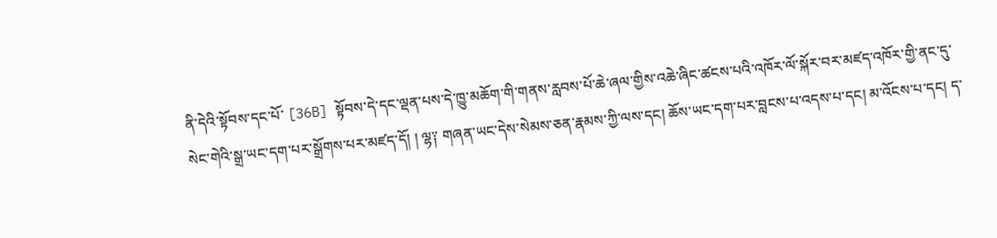ནི་དེའི་སྟོབས་དང་པོ་ [36B] སྟོབས་དེ་དང་ལྡན་པས་དེ་ཁྱུ་མཆོག་གི་གནས་རླབས་པོ་ཆེ་ཞལ་གྱིས་འཆེ་ཞིང་ཚངས་པའི་འཁོར་ལོ་སྐོར་བར་མཛད་འཁོར་གྱི་ནང་དུ་སེང་གེའི་སྒྲ་ཡང་དག་པར་སྒྲོགས་པར་མཛད་དོ། ། ལྷ༑ གཞན་ཡང་དེས་སེམས་ཅན་རྣམས་ཀྱི་ལས་དང། ཆོས་ཡང་དག་པར་བླངས་པ་འདས་པ་དང། མ་འོངས་པ་དང། ད་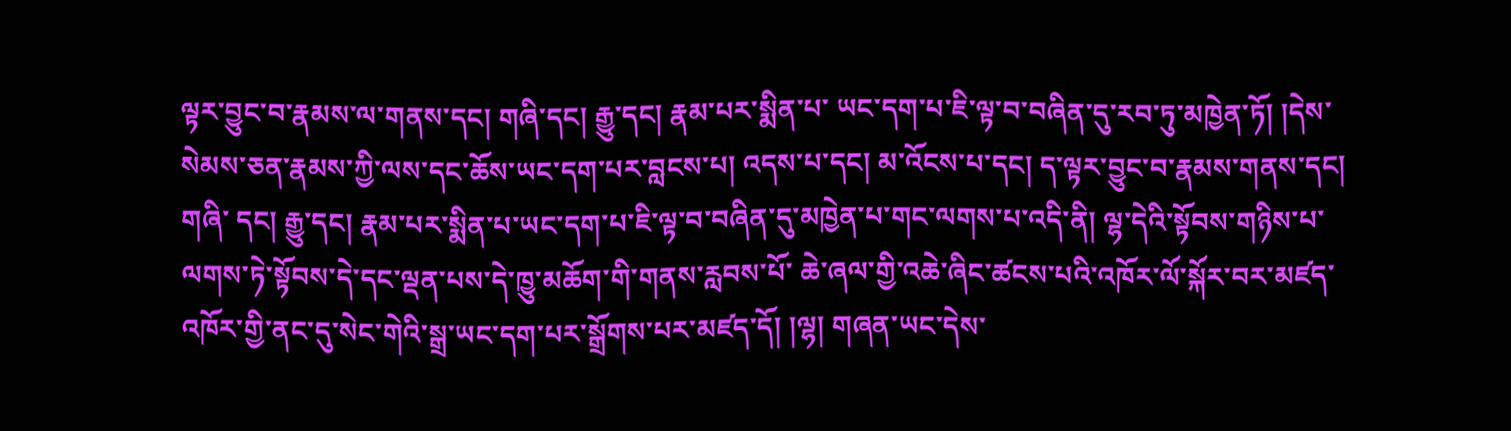ལྟར་བྱུང་བ་རྣམས་ལ་གནས་དང། གཞི་དང། རྒྱུ་དང། རྣམ་པར་སྨིན་པ་ ཡང་དག་པ་ཇི་ལྟ་བ་བཞིན་དུ་རབ་ཏུ་མཁྱེན་ཏོ། །དེས་སེམས་ཅན་རྣམས་ཀྱི་ལས་དང་ཆོས་ཡང་དག་པར་བླངས་པ། འདས་པ་དང། མ་འོངས་པ་དང། ད་ལྟར་བྱུང་བ་རྣམས་གནས་དང། གཞི་ དང། རྒྱུ་དང། རྣམ་པར་སྨིན་པ་ཡང་དག་པ་ཇི་ལྟ་བ་བཞིན་དུ་མཁྱེན་པ་གང་ལགས་པ་འདི་ནི། ལྷ་དེའི་སྟོབས་གཉིས་པ་ལགས་ཏེ་སྟོབས་དེ་དང་ལྡན་པས་དེ་ཁྱུ་མཆོག་གི་གནས་རླབས་པོ་ ཆེ་ཞལ་གྱི་འཆེ་ཞིང་ཚངས་པའི་འཁོར་ལོ་སྐོར་བར་མཛད་འཁོར་གྱི་ནང་དུ་སེང་གེའི་སྒྲ་ཡང་དག་པར་སྒྲོགས་པར་མཛད་དོ། །ལྷ། གཞན་ཡང་དེས་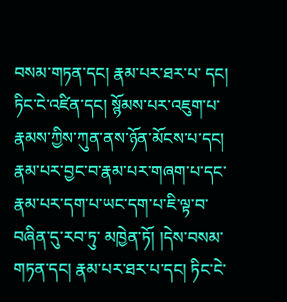བསམ་གཏན་དང། རྣམ་པར་ཐར་པ་ དང། ཏིང་ངེ་འཛིན་དང། སྙོམས་པར་འཇུག་པ་རྣམས་ཀྱིས་ཀུན་ནས་ཉོན་མོངས་པ་དང། རྣམ་པར་བྱང་བ་རྣམ་པར་གཞག་པ་དང་རྣམ་པར་དག་པ་ཡང་དག་པ་ཇི་ལྟ་བ་བཞིན་དུ་རབ་ཏུ་ མཁྱེན་ཏོ། །དེས་བསམ་གཏན་དང། རྣམ་པར་ཐར་པ་དང། ཏིང་ངེ་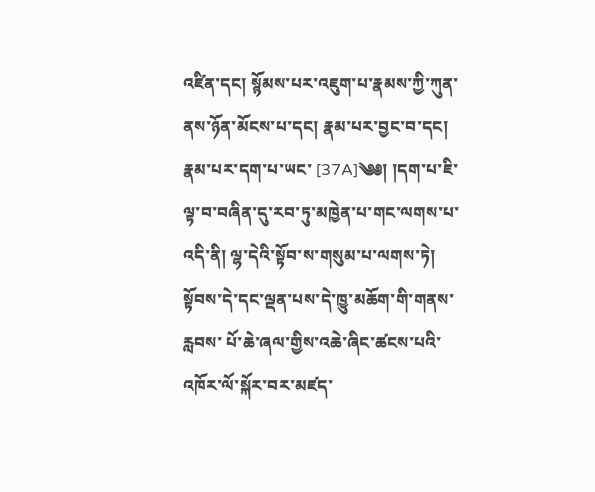འཛིན་དང། སྙོམས་པར་འཇུག་པ་རྣམས་ཀྱི་ཀུན་ནས་ཉོན་མོངས་པ་དང། རྣམ་པར་བྱང་བ་དང། རྣམ་པར་དག་པ་ཡང་ [37A]༄༅། །དག་པ་ཇི་ལྟ་བ་བཞིན་དུ་རབ་ཏུ་མཁྱེན་པ་གང་ལགས་པ་འདི་ནི། ལྷ་དེའི་སྟོབ་ས་གསུམ་པ་ལགས་ཏེ། སྟོབས་དེ་དང་ལྡན་པས་དེ་ཁྱུ་མཆོག་གི་གནས་རླབས་ པོ་ཆེ་ཞལ་གྱིས་འཆེ་ཞིང་ཚངས་པའི་འཁོར་ལོ་སྐོར་བར་མཛད་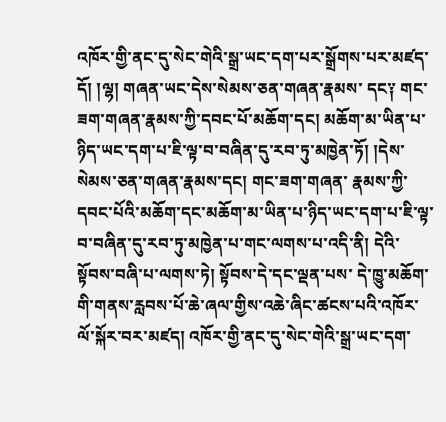འཁོར་གྱི་ནང་དུ་སེང་གེའི་སྒྲ་ཡང་དག་པར་སྒྲོགས་པར་མཛད་དོ། །ལྷ། གཞན་ཡང་དེས་སེམས་ཅན་གཞན་རྣམས་ དང༑ གང་ཟག་གཞན་རྣམས་ཀྱི་དབང་པོ་མཆོག་དང། མཆོག་མ་ཡིན་པ་ཉིད་ཡང་དག་པ་ཇི་ལྟ་བ་བཞིན་དུ་རབ་ཏུ་མཁྱེན་ཏོ། །དེས་སེམས་ཅན་གཞན་རྣམས་དང། གང་ཟག་གཞན་ རྣམས་ཀྱི་དབང་པོའི་མཆོག་དང་མཆོག་མ་ཡིན་པ་ཉིད་ཡང་དག་པ་ཇི་ལྟ་བ་བཞིན་དུ་རབ་ཏུ་མཁྱེན་པ་གང་ལགས་པ་འདི་ནི། དེའི་སྟོབས་བཞི་པ་ལགས་ཏེ། སྟོབས་དེ་དང་ལྡན་པས་ དེ་ཁྱུ་མཆོག་གི་གནས་རླབས་པོ་ཆེ་ཞལ་གྱིས་འཆེ་ཞིང་ཚངས་པའི་འཁོར་ལོ་སྐོར་བར་མཛད། འཁོར་གྱི་ནང་དུ་སེང་གེའི་སྒྲ་ཡང་དག་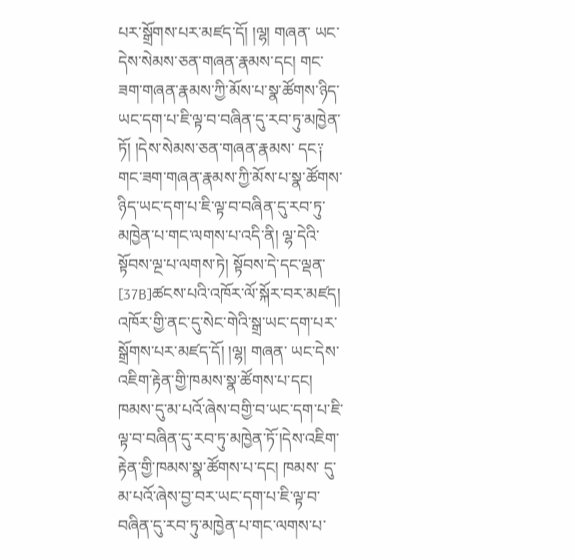པར་སྒྲོགས་པར་མཛད་དོ། །ལྷ། གཞན་ ཡང་དེས་སེམས་ཅན་གཞན་རྣམས་དང། གང་ཟག་གཞན་རྣམས་ཀྱི་མོས་པ་སྣ་ཚོགས་ཉིད་ཡང་དག་པ་ཇི་ལྟ་བ་བཞིན་དུ་རབ་ཏུ་མཁྱེན་ཏོ། །དེས་སེམས་ཅན་གཞན་རྣམས་ དང༑ གང་ཟག་གཞན་རྣམས་ཀྱི་མོས་པ་སྣ་ཚོགས་ཉིད་ཡང་དག་པ་ཇི་ལྟ་བ་བཞིན་དུ་རབ་ཏུ་མཁྱེན་པ་གང་ལགས་པ་འདི་ནི། ལྷ་དེའི་སྟོབས་ལྔ་པ་ལགས་ཏེ། སྟོབས་དེ་དང་ལྡན་ [37B]ཚངས་པའི་འཁོར་ལོ་སྐོར་བར་མཛད། འཁོར་གྱི་ནང་དུ་སེང་གེའི་སྒྲ་ཡང་དག་པར་སྒྲོགས་པར་མཛད་དོ། །ལྷ། གཞན་ ཡང་དེས་འཇིག་རྟེན་གྱི་ཁམས་སྣ་ཚོགས་པ་དང། ཁམས་དུ་མ་པའོ་ཞེས་བགྱི་བ་ཡང་དག་པ་ཇི་ལྟ་བ་བཞིན་དུ་རབ་ཏུ་མཁྱེན་ཏོ་།དེས་འཇིག་རྟེན་གྱི་ཁམས་སྣ་ཚོགས་པ་དང། ཁམས་ དུ་མ་པའོ་ཞེས་བྱ་བར་ཡང་དག་པ་ཇི་ལྟ་བ་བཞིན་དུ་རབ་ཏུ་མཁྱེན་པ་གང་ལགས་པ་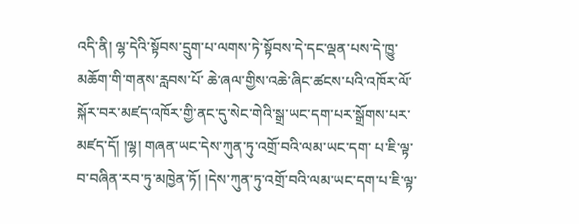འདི་ནི། ལྷ་དེའི་སྟོབས་དྲུག་པ་ལགས་ཏེ་སྟོབས་དེ་དང་ལྡན་པས་དེ་ཁྱུ་མཆོག་གི་གནས་རླབས་པོ་ ཆེ་ཞལ་གྱིས་འཆེ་ཞིང་ཚངས་པའི་འཁོར་ལོ་སྐོར་བར་མཛད་འཁོར་གྱི་ནང་དུ་སེང་གེའི་སྒྲ་ཡང་དག་པར་སྒྲོགས་པར་མཛད་དོ། །ལྷ། གཞན་ཡང་དེས་ཀུན་ཏུ་འགྲོ་བའི་ལམ་ཡང་དག་ པ་ཇི་ལྟ་བ་བཞིན་རབ་ཏུ་མཁྱེན་ཏོ། །དེས་ཀུན་ཏུ་འགྲོ་བའི་ལམ་ཡང་དག་པ་ཇི་ལྟ་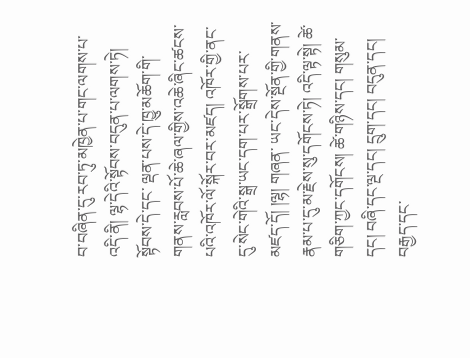བ་བཞིན་དུ་རབ་ཏུ་མཁྱེན་པ་གང་ལགས་པ་འདི་ནི། ལྷ་དེའི་སྟོབས་བདུན་པ་ལགས་ཏེ། སྟོབས་དེ་དང་ ལྡན་པས་དེ་ཁྱུ་མཆོག་གི་གནས་རླབས་པོ་ཆེ་ཞལ་གྱིས་འཆེ་ཞིང་ཚངས་པའི་འཁོར་ལོ་སྐོར་བར་མཛད། འཁོར་གྱི་ནང་དུ་སེང་གེའི་སྒྲ་ཡང་དག་པར་སྒྲོགས་པར་མཛད་དོ། །ལྷ། གཞན་ ཡང་དེས་སྔོན་གྱི་གནས་རྣམ་པ་དུ་མ་རྗེས་སུ་དགོངས་ཏེ། འདི་ལྟ་སྟེ། ཚེ་གཅིག་ཀྱང་དགོངས། ཚེ་གཉིས་དང། གསུམ་དང། བཞི་དང་ལྔ་དང། དྲུག་དང། བདུན་དང། བརྒྱད་དང་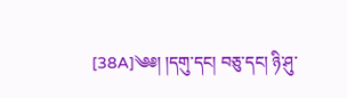[38A]༄༅། །དགུ་དང། བཅུ་དང། ཉི་ཤུ་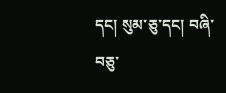དང། སུམ་ཅུ་དང། བཞི་བཅུ་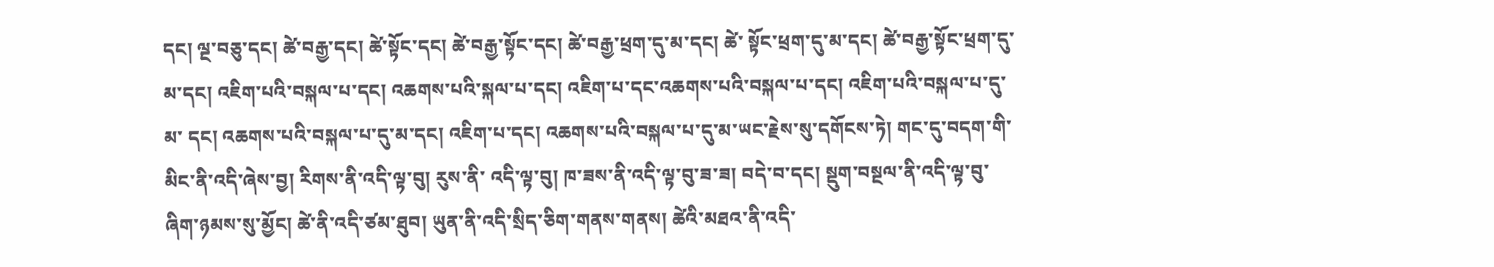དང། ལྔ་བཅུ་དང། ཚེ་བརྒྱ་དང། ཚེ་སྟོང་དང། ཚེ་བརྒྱ་སྟོང་དང། ཚེ་བརྒྱ་ཕྲག་དུ་མ་དང། ཚེ་ སྟོང་ཕྲག་དུ་མ་དང། ཚེ་བརྒྱ་སྟོང་ཕྲག་དུ་མ་དང། འཇིག་པའི་བསྐལ་པ་དང། འཆགས་པའི་སྐལ་པ་དང། འཇིག་པ་དང་འཆགས་པའི་བསྐལ་པ་དང། འཇིག་པའི་བསྐལ་པ་དུ་མ་ དང། འཆགས་པའི་བསྐལ་པ་དུ་མ་དང། འཇིག་པ་དང། འཆགས་པའི་བསྐལ་པ་དུ་མ་ཡང་རྗེས་སུ་དགོངས་ཏེ། གང་དུ་བདག་གི་མིང་ནི་འདི་ཞེས་བྱ། རིགས་ནི་འདི་ལྟ་བུ། རུས་ནི་ འདི་ལྟ་བུ། ཁ་ཟས་ནི་འདི་ལྟ་བུ་ཟ་ཟ། བདེ་བ་དང། སྡུག་བསྔལ་ནི་འདི་ལྟ་བུ་ཞིག་ཉམས་སུ་མྱོང། ཚེ་ནི་འདི་ཙམ་ཐུབ། ཡུན་ནི་འདི་སྲིད་ཅིག་གནས་གནས། ཚེའི་མཐའ་ནི་འདི་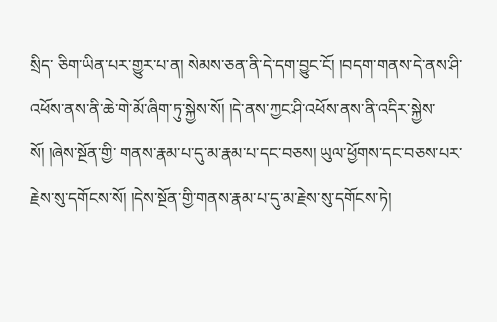སྲིད་ ཅིག་ཡིན་པར་གྱུར་པ་ན། སེམས་ཅན་ནི་དེ་དག་བྱུང་ངོ། །བདག་གནས་དེ་ནས་ཤི་འཕོས་ནས་ནི་ཆེ་གེ་མོ་ཞིག་ཏུ་སྐྱེས་སོ། །དེ་ནས་ཀྱང་ཤི་འཕོས་ནས་ནི་འདིར་སྐྱེས་སོ། །ཞེས་སྔོན་གྱི་ གནས་རྣམ་པ་དུ་མ་རྣམ་པ་དང་བཅས། ཡུལ་ཕྱོགས་དང་བཅས་པར་རྗེས་སུ་དགོངས་སོ། །དེས་སྔོན་གྱི་གནས་རྣམ་པ་དུ་མ་རྗེས་སུ་དགོངས་ཏེ།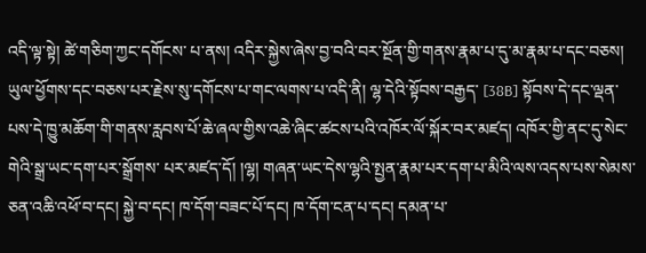འདི་ལྟ་སྟེ། ཚེ་གཅིག་ཀྱང་དགོངས་ པ་ནས། འདིར་སྐྱེས་ཞེས་བྱ་བའི་བར་སྔོན་གྱི་གནས་རྣམ་པ་དུ་མ་རྣམ་པ་དང་བཅས། ཡུལ་ཕྱོགས་དང་བཅས་པར་རྗེས་སུ་དགོངས་པ་གང་ལགས་པ་འདི་ནི། ལྷ་དེའི་སྟོབས་བརྒྱད་ [38B] སྟོབས་དེ་དང་ལྡན་པས་དེ་ཁྱུ་མཆོག་གི་གནས་རླབས་པོ་ཆེ་ཞལ་གྱིས་འཆེ་ཞིང་ཚངས་པའི་འཁོར་ལོ་སྐོར་བར་མཛད། འཁོར་གྱི་ནང་དུ་སེང་གེའི་སྒྲ་ཡང་དག་པར་སྒྲོགས་ པར་མཛད་དོ། །ལྷ། གཞན་ཡང་དེས་ལྷའི་སྤྱན་རྣམ་པར་དག་པ་མིའི་ལས་འདས་པས་སེམས་ཅན་འཆི་འཕོ་བ་དང། སྐྱེ་བ་དང། ཁ་དོག་བཟང་པོ་དང། ཁ་དོག་ངན་པ་དང། དམན་པ་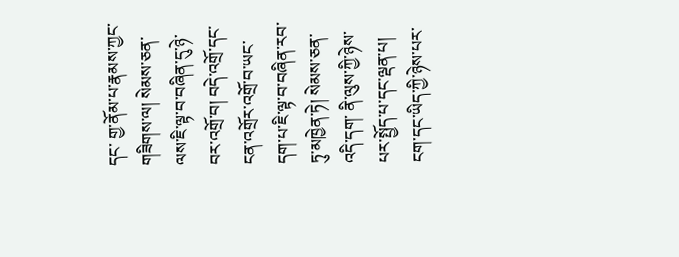དང་ གྱ་ནོམ་པ་རྣམས་ཀྱང་གཟིགས་ལ། སེམས་ཅན་ལས་ཇི་ལྟ་བ་བཞིན་དུ་ཉེ་བར་འགྲོ་བ། བདེ་འགྲོ་དང་ངན་འགྲོར་འགྲོ་བ་ཡང་དག་པ་ཇི་ལྟ་བ་བཞིན་རབ་ཏུ་མཁྱེན་ཏེ། སེམས་ཅན་འདི་དག་ ནི་ལུས་ཀྱི་ཉེས་པར་སྤྱོད་པ་དང་ལྡན་པ། ངག་དང་ཡིད་ཀྱི་ཉེས་པར་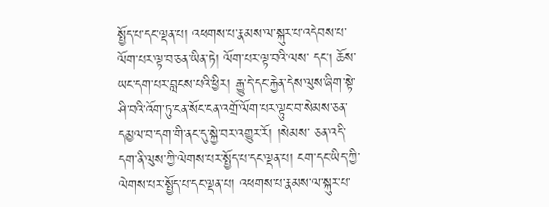སྤྱོད་པ་དང་ལྡན་པ། འཕགས་པ་རྣམས་ལ་སྐུར་པ་འདེབས་པ་ལོག་པར་ལྟ་བ་ཅན་ཡིན་ཏེ། ལོག་པར་ལྟ་བའི་ལས་ དང། ཆོས་ཡང་དག་པར་བླངས་པའི་ཕྱིར། རྒྱུ་དེ་དང་རྐྱེན་དེས་ལུས་ཞིག་སྟེ་ཤི་བའི་འོག་ཏུ་ངན་སོང་ངན་འགྲོ་ལོག་པར་ལྟུང་བ་སེམས་ཅན་དམྱལ་བ་དག་གི་ནང་དུ་སྐྱེ་བར་འགྱུར་རོ། །སེམས་ ཅན་འདི་དག་ནི་ལུས་ཀྱི་ལེགས་པར་སྤྱོད་པ་དང་ལྡན་པ། ངག་དང་ཡིད་ཀྱི་ལེགས་པར་སྤྱོད་པ་དང་ལྡན་པ། འཕགས་པ་རྣམས་ལ་སྐུར་པ་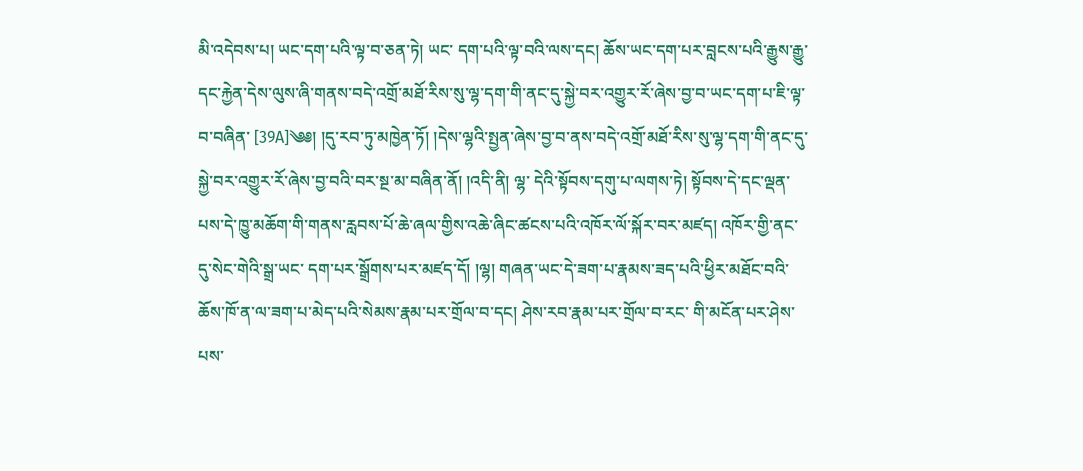མི་འདེབས་པ། ཡང་དག་པའི་ལྟ་བ་ཅན་ཏེ། ཡང་ དག་པའི་ལྟ་བའི་ལས་དང། ཆོས་ཡང་དག་པར་བླངས་པའི་རྒྱུས་རྒྱུ་དང་རྐྱེན་དེས་ལུས་ཞི་གནས་བདེ་འགྲོ་མཐོ་རིས་སུ་ལྷ་དག་གི་ནང་དུ་སྐྱེ་བར་འགྱུར་རོ་ཞེས་བྱ་བ་ཡང་དག་པ་ཇི་ལྟ་བ་བཞིན་ [39A]༄༅། །དུ་རབ་ཏུ་མཁྱེན་ཏོ། །དེས་ལྷའི་སྤྱན་ཞེས་བྱ་བ་ནས་བདེ་འགྲོ་མཐོ་རིས་སུ་ལྷ་དག་གི་ནང་དུ་སྐྱེ་བར་འགྱུར་རོ་ཞེས་བྱ་བའི་བར་སྔ་མ་བཞིན་ནོ། །འདི་ནི། ལྷ་ དེའི་སྟོབས་དགུ་པ་ལགས་ཏེ། སྟོབས་དེ་དང་ལྡན་པས་དེ་ཁྱུ་མཆོག་གི་གནས་རླབས་པོ་ཆེ་ཞལ་གྱིས་འཆེ་ཞིང་ཚངས་པའི་འཁོར་ལོ་སྐོར་བར་མཛད། འཁོར་གྱི་ནང་དུ་སེང་གེའི་སྒྲ་ཡང་ དག་པར་སྒྲོགས་པར་མཛད་དོ། །ལྷ། གཞན་ཡང་དེ་ཟག་པ་རྣམས་ཟད་པའི་ཕྱིར་མཐོང་བའི་ཆོས་ཁོ་ན་ལ་ཟག་པ་མེད་པའི་སེམས་རྣམ་པར་གྲོལ་བ་དང། ཤེས་རབ་རྣམ་པར་གྲོལ་བ་རང་ གི་མངོན་པར་ཤེས་པས་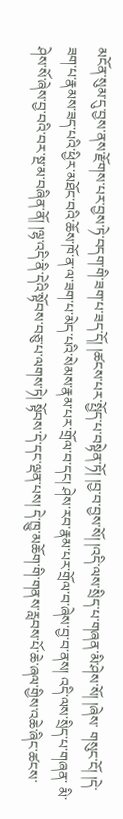མངོན་སུམ་དུ་བྱས་ནས་རྫོགས་པར་བྱས་ཏེ་བདག་གི་ཟག་པ་ཟད་དོ། །ཚངས་པར་སྤྱོད་པ་བསྟེན་ཏོ། །བྱ་བ་བྱས་སོ། །འདི་ལས་སྲིད་པ་གཞན་མི་ཤེས་སོ། །ཞེས་ གསུང་ངོ། །དེ་ཟག་པ་རྣམས་ཟད་པའི་ཕྱིར་མཐོང་བའི་ཆོས་ཁོ་ན་ལ་ཟག་པ་མེད་པའི་སེམས་རྣམ་པར་གྲོལ་བ་དང། ཤེས་རབ་རྣམ་པར་གྲོལ་བ་ཞེས་བྱ་བ་ནས། འདི་ལས་སྲིད་པ་གཞན་ མི་ཤེས་སོ་ཞེས་བྱ་བའི་བར་སྔ་མ་བཞིན་ནོ། །ལྷ་འདི་ནི་དེའི་སྟོབས་བཅུ་པ་ལགས་ཏེ། སྟོབས་དེ་དང་ལྡན་པས། དེ་ཁྱུ་མཆོག་གི་གནས་རླབས་པོ་ཆེ་ཞལ་གྱིས་འཆེ་ཞིང་ཚངས་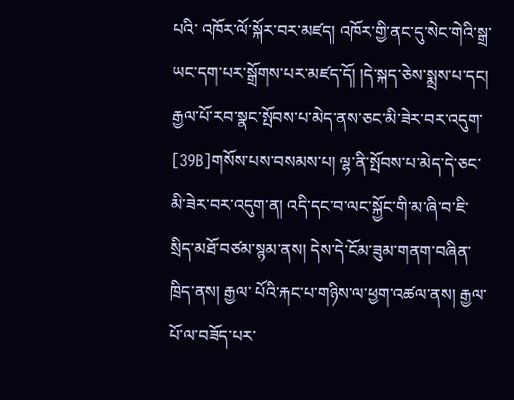པའི་ འཁོར་ལོ་སྐོར་བར་མཛད། འཁོར་གྱི་ནང་དུ་སེང་གེའི་སྒྲ་ཡང་དག་པར་སྒྲོགས་པར་མཛད་དོ། །དེ་སྐད་ཅེས་སྨྲས་པ་དང། རྒྱལ་པོ་རབ་སྣང་སྤོབས་པ་མེད་ནས་ཅང་མི་ཟེར་བར་འདུག་ [39B]གསོས་པས་བསམས་པ། ལྷ་ནི་སྤོབས་པ་མེད་དེ་ཅང་མི་ཟེར་བར་འདུག་ན། འདི་དང་བ་ལང་སྐྱོང་གི་མ་ཞི་བ་ཇི་སྲིད་མཐོ་བཙམ་སྙམ་ནས། དེས་དེ་ངོམ་ཟུམ་གནག་བཞིན་ཁྲིད་ནས། རྒྱལ་ པོའི་རྐང་པ་གཉིས་ལ་ཕྱག་འཚལ་ནས། རྒྱལ་པོ་ལ་བཟོད་པར་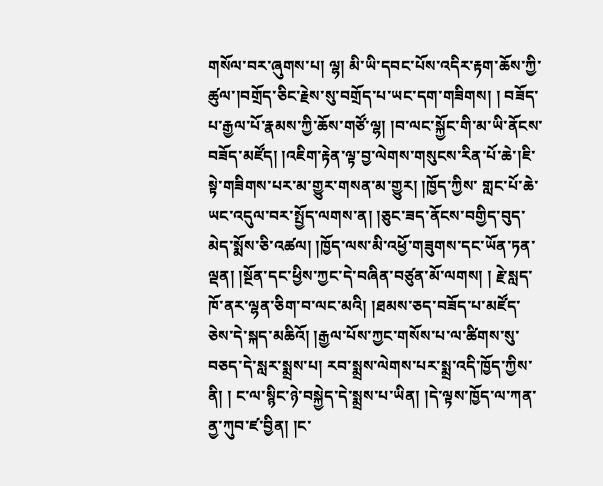གསོལ་བར་ཞུགས་པ། ལྷ། མི་ཡི་དབང་པོས་འདིར་རྟག་ཆོས་ཀྱི་ཚུལ་།བགྲོད་ཅིང་རྗེས་སུ་བགྲོད་པ་ཡང་དག་གཟིགས། ། བཟོད་པ་རྒྱལ་པོ་རྣམས་ཀྱི་ཆོས་གཙོ་ལྷ། །བ་ལང་སྐྱོང་གི་མ་ཡི་ནོངས་བཟོད་མཛོད། །འཇིག་རྟེན་ལྟ་བྱ་ལེགས་གསུངས་རིན་པོ་ཆེ་།ཇི་སྟེ་གཟིགས་པར་མ་གྱུར་གསན་མ་གྱུར། །ཁྱོད་ཀྱིས་ གླང་པོ་ཆེ་ཡང་འདུལ་བར་སྤྱོད་ལགས་ན། །ཅུང་ཟད་ནོངས་བགྱིད་བུད་མེད་སྨོས་ཅི་འཚལ། །ཁྱོད་ལས་མི་འཕྱོ་གཟུགས་དང་ཡོན་ཏན་ལྡན། །སྔོན་དང་ཕྱིས་ཀྱང་དེ་བཞིན་བཙུན་མོ་ལགས། ། རྗེ་སླད་ཁོ་ནར་ལྷན་ཅིག་བ་ལང་མའི། །ཐམས་ཅད་བཟོད་པ་མཛོད་ཅེས་དེ་སྐད་མཆིའོ། །རྒྱལ་པོས་ཀྱང་གསོས་པ་ལ་ཚིགས་སུ་བཅད་དེ་སླར་སྨྲས་པ། རབ་སྨྲས་ལེགས་པར་སྨྲ་འདི་ཁྱོད་ཀྱིས་ནི། ། ང་ལ་སྙིང་ཉེ་བསྐྱེད་དེ་སྨྲས་པ་ཡིན། །དེ་ལྟས་ཁྱོད་ལ་ཀན་ནྱ་ཀུབ་ཛ་བྱིན། །ང་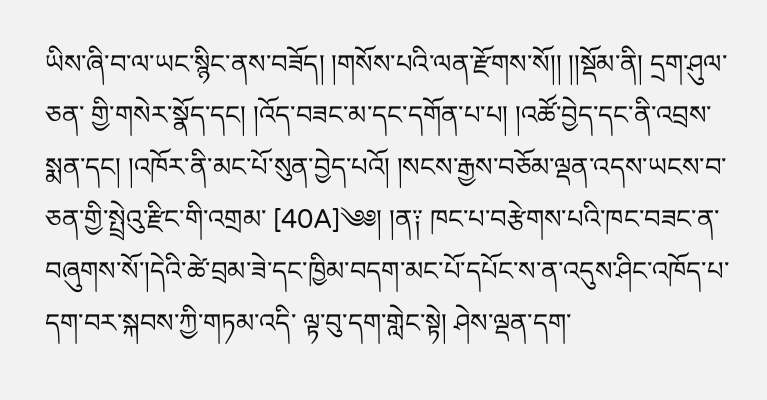ཡིས་ཞི་བ་ལ་ཡང་སྙིང་ནས་བཟོད། །གསོས་པའི་ལན་རྫོགས་སོ།། །།སྡོམ་ནི། དྲག་ཤུལ་ཅན་ གྱི་གསེར་སྣོད་དང། །འོད་བཟང་མ་དང་དགོན་པ་པ། །འཚོ་བྱེད་དང་ནི་འབྲས་སྨན་དང། །འཁོར་ནི་མང་པོ་སུན་བྱེད་པའོ། །སངས་རྒྱས་བཅོམ་ལྡན་འདས་ཡངས་བ་ཅན་གྱི་སྤྲེའུ་རྫིང་གི་འགྲམ་ [40A]༄༅། །ན༑ ཁང་པ་བརྩེགས་པའི་ཁང་བཟང་ན་བཞུགས་སོ་།དེའི་ཚེ་བྲམ་ཟེ་དང་ཁྱིམ་བདག་མང་པོ་དཔོང་ས་ན་འདུས་ཤིང་འཁོད་པ་དག་བར་སྐབས་ཀྱི་གཏམ་འདི་ ལྟ་བུ་དག་གླེང་སྟེ། ཤེས་ལྡན་དག་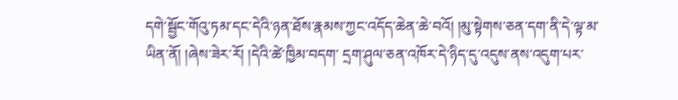དགེ་སྦྱོང་གོའུ་ཏམ་དང་དེའི་ཉན་ཐོས་རྣམས་ཀྱང་འདོད་ཆེན་ཆེ་བའོ། །མུ་སྟེགས་ཅན་དག་ནི་དེ་ལྟ་མ་ཡིན་ནོ། །ཞེས་ཟེར་རོ། །དེའི་ཚེ་ཁྱིམ་བདག་ དྲག་ཤུལ་ཅན་འཁོར་དེ་ཉིད་དུ་འདུས་ནས་འདུག་པར་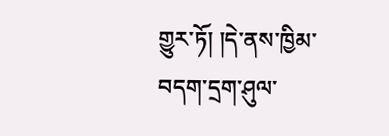གྱུར་ཏོ། །དེ་ནས་ཁྱིམ་བདག་དྲག་ཤུལ་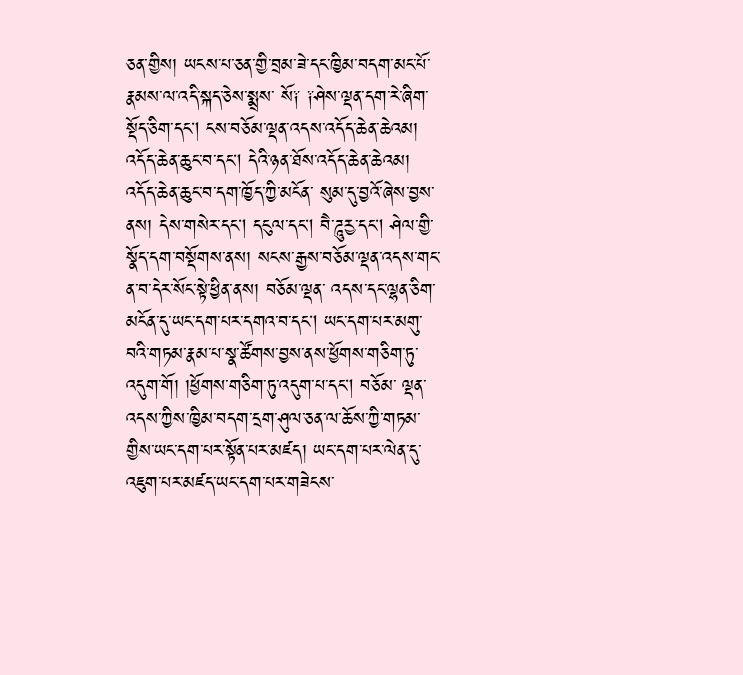ཅན་གྱིས། ཡངས་པ་ཅན་གྱི་བྲམ་ཟེ་དང་ཁྱིམ་བདག་མང་པོ་རྣམས་ལ་འདི་སྐད་ཅེས་སྨྲས་ སོ༑ ༑ཤེས་ལྡན་དག་རེ་ཞིག་སྡོད་ཅིག་དང། ངས་བཅོམ་ལྡན་འདས་འདོད་ཆེན་ཆེའམ། འདོད་ཆེན་ཆུང་བ་དང། དེའི་ཉན་ཐོས་འདོད་ཆེན་ཆེའམ། འདོད་ཆེན་ཆུང་བ་དག་ཁྱོད་ཀྱི་མངོན་ སུམ་དུ་བྱའོ་ཞེས་བྱས་ནས། དེས་གསེར་དང། དངུལ་དང། བཻ་ཌཱུརྱ་དང། ཤེལ་གྱི་སྣོད་དག་བསྡོགས་ནས། སངས་རྒྱས་བཅོམ་ལྡན་འདས་གང་ན་བ་དེར་སོང་སྟེ་ཕྱིན་ནས། བཅོམ་ལྡན་ འདས་དང་ལྷན་ཅིག་མངོན་དུ་ཡང་དག་པར་དགའ་བ་དང། ཡང་དག་པར་མགུ་བའི་གཏམ་རྣམ་པ་སྣ་ཚོགས་བྱས་ནས་ཕྱོགས་གཅིག་ཏུ་འདུག་གོ། །ཕྱོགས་གཅིག་ཏུ་འདུག་པ་དང། བཅོམ་ ལྡན་འདས་ཀྱིས་ཁྱིམ་བདག་དྲག་ཤུལ་ཅན་ལ་ཆོས་ཀྱི་གཏམ་གྱིས་ཡང་དག་པར་སྟོན་པར་མཛད། ཡང་དག་པར་ལེན་དུ་འཇུག་པར་མཛད་ཡང་དག་པར་གཟེངས་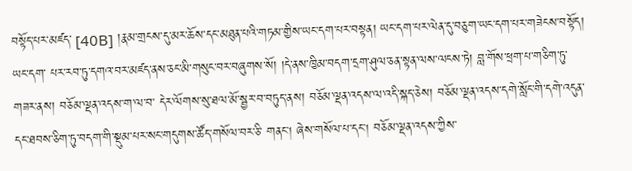བསྟོད་པར་མཛད་ [40B] །རྣམ་གྲངས་དུ་མར་ཆོས་དང་མཐུན་པའི་གཏམ་གྱིས་ཡང་དག་པར་བསྟན། ཡང་དག་པར་ལེན་དུ་བཅུག་ཡང་དག་པར་གཟེངས་བསྟོད། ཡང་དག་ པར་རབ་ཏུ་དགའ་བར་མཛད་ནས་ཅང་མི་གསུང་བར་བཞུགས་སོ། །དེ་ནས་ཁྱིམ་བདག་དྲག་ཤུལ་ཅན་སྟན་ལས་ལངས་ཏེ། བླ་གོས་ཕྲག་པ་གཅིག་ཏུ་གཟར་ནས། བཅོམ་ལྡན་འདས་ག་ལ་བ་ དེར་ལོགས་སུ་ཐལ་མོ་སྦྱར་བ་བཏུད་ནས། བཅོམ་ལྡན་འདས་ལ་འདི་སྐད་ཅེས། བཅོམ་ལྡན་འདས་དགེ་སློང་གི་དགེ་འདུན་དང་ཐབས་ཅིག་ཏུ་བདག་གི་སྡུམ་པར་སང་གདུགས་ཚོད་གསོལ་བར་ཅི་ གནང། ཞེས་གསོལ་པ་དང། བཅོམ་ལྡན་འདས་ཀྱིས་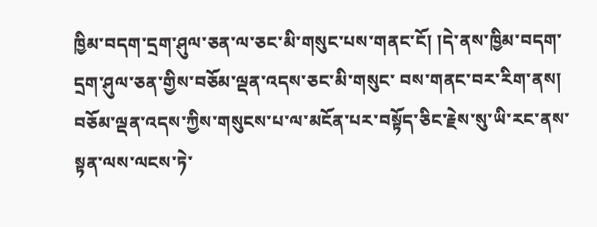ཁྱིམ་བདག་དྲག་ཤུལ་ཅན་ལ་ཅང་མི་གསུང་པས་གནང་ངོ། །དེ་ནས་ཁྱིམ་བདག་དྲག་ཤུལ་ཅན་གྱིས་བཅོམ་ལྡན་འདས་ཅང་མི་གསུང་ བས་གནང་བར་རིག་ནས། བཅོམ་ལྡན་འདས་ཀྱིས་གསུངས་པ་ལ་མངོན་པར་བསྟོད་ཅིང་རྗེས་སུ་ཡི་རང་ནས་སྟན་ལས་ལངས་ཏེ་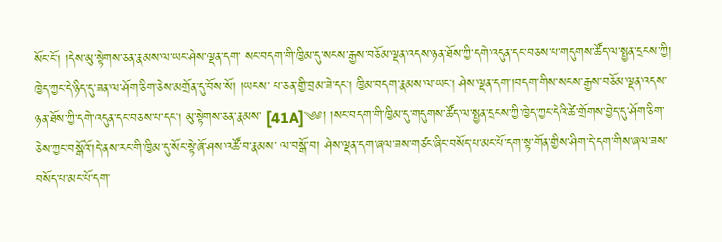སོང་ངོ། །དེས་མུ་སྟེགས་ཅན་རྣམས་ལ་ཡང་ཤེས་ལྡན་དག་ སང་བདག་གི་ཁྱིམ་དུ་སངས་རྒྱས་བཅོམ་ལྡན་འདས་ཉན་ཐོས་ཀྱི་དགེ་འདུན་དང་བཅས་པ་གདུགས་ཚོད་ལ་སྤྱན་དྲངས་ཀྱི། ཁྱེད་ཀྱང་དེ་ཉིད་དུ་ཟན་ལ་ཤོག་ཅིག་ཅེས་མགྲོན་དུ་བོས་སོ། །ཡངས་ པ་ཅན་གྱི་བྲམ་ཟེ་དང། ཁྱིམ་བདག་རྣམས་ལ་ཡང། ཤེས་ལྡན་དག་།བདག་གིས་སངས་རྒྱས་བཅོམ་ལྡན་འདས་ཉན་ཐོས་ཀྱི་དགེ་འདུན་དང་བཅས་པ་དང། མུ་སྟེགས་ཅན་རྣམས་ [41A]༄༅། །སང་བདག་གི་ཁྱིམ་དུ་གདུགས་ཚོད་ལ་སྤྱན་དྲངས་ཀྱི་ཁྱེད་ཀྱང་དེའི་ཚེ་གྲོགས་བྱེད་དུ་ཤོག་ཅིག་ཅེས་ཀྱང་བསྒོའོ་།དེ་ནས་རང་གི་ཁྱིམ་དུ་སོང་སྟེ་ཞོ་ཤས་འཚོ་བ་རྣམས་ ལ་བསྒོ་བ། ཤེས་ལྡན་དག་ཞལ་ཟས་གཙང་ཞིང་བསོད་པ་མང་པོ་དག་སྟ་གོན་གྱིས་ཤིག་དེ་དག་གིས་ཞལ་ཟས་བསོད་པ་མང་པོ་དག་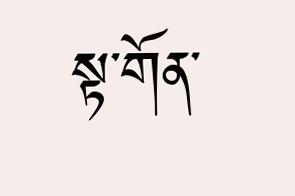སྟ་གོན་